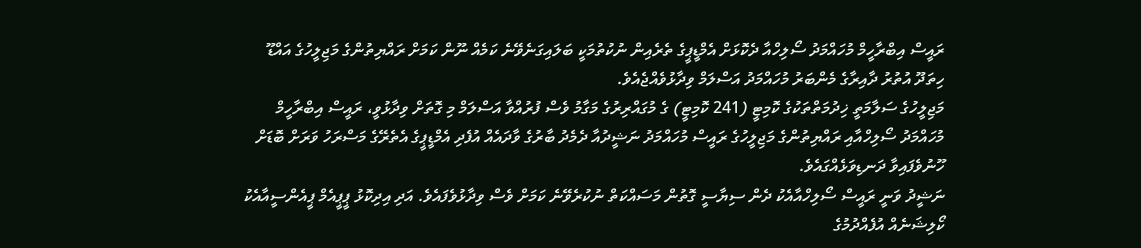ރައީސް އިބްރާހީމް މުހައްމަދު ސޯލިހްއާ ދެކޮޅަށް އެމްޑީޕީގެ ތެރެއިން ނުކުތުމަކީ ބަލައިގަނެވޭނެ ކަމެއް ނޫން ކަމަށް ރައްޔިތުންގެ މަޖިލީހުގެ އައްޑޫ ހިތަދޫ އުތުރު ދާއިރާގެ މެންބަރު މުހައްމަދު އަސްލަމް ވިދާޅުވެއްޖެއެވެ.
މަޖިލީހުގެ ސަލާމަތީ ޚިދުމަތްތަކުގެ ކޮމިޓީ (241 ކޮމިޓީ) ގެ މުގައްރިރުގެ މަގާމު ވެސް ފުރުއްވާ އަސްލަމް މި ގޮތަށް ވިދާޅުވީ، ރައީސް އިބްރާހީމް މުހައްމަދު ސޯލިހްއާއި ރައްޔިތުންގެ މަޖިލީހުގެ ރައީސް މުހައްމަދު ނަޝީދުއާ ދެމެދު ބާރުގެ ވާދައެއް އުފެދި އެމްޑީޕީގެ އެތެރޭގެ މަސްރަހު ވަރަށް ބޮޑަށް ހޫނުވެފައިވާ ދަނޑިވަޅެއްގައެވެ.
ނަޝީދު ވަނީ ރައީސް ސޯލިހްއާއެކު ދެން ސިޔާސީ ގޮތުން މަސައްކަތް ނުކުރެވޭނެ ކަމަށް ވެސް ވިދާޅުވެފައެވެ. އަދި އިދިކޮޅު ޕީޕީއެމް ޕީއެންސީއާއެކު ކޯލިޝަނެއް އުފެއްދުމުގެ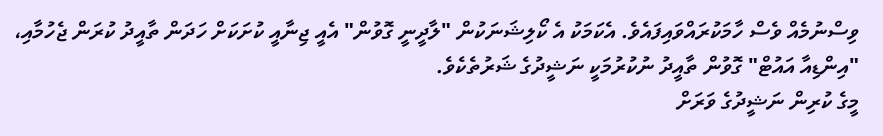ވިސްނުމެއް ވެސް ހާމަކުރައްވައިފައެވެ. އެކަމަކު އެ ކޯލިޝަނަކުން "ލާދީނީ ގޮވުން" އެއީ ޖިނާއީ ކުށަކަށް ހަދަން ތާއީދު ކުރަން ޖެހުމާއި، "އިންޑިއާ އައުޓް" ގޮވުން ތާއީދު ނުކުރުމަކީ ނަޝީދުގެ ޝަރުތެކެވެ.
މީގެ ކުރިން ނަޝީދުގެ ވަރަށް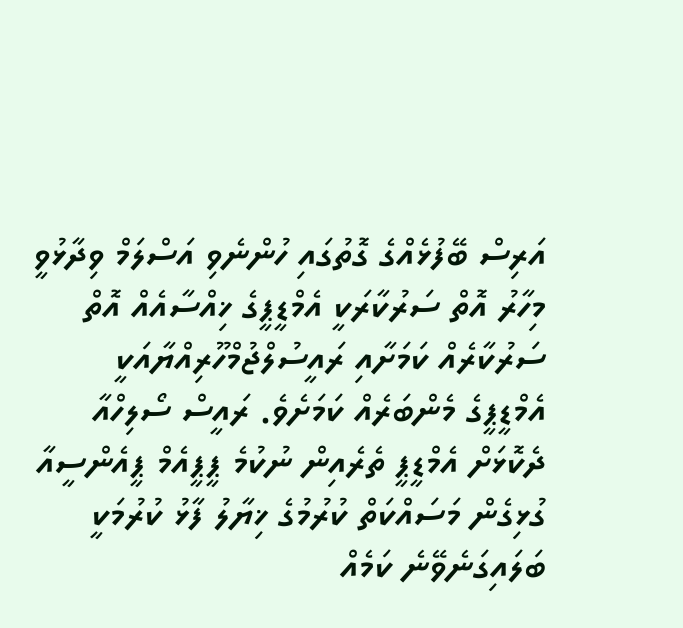އަރިސް ބޭފުޅެއްގެ ގޮތުގައި ހުންނެވި އަސްލަމް ވިދާޅުވީ މިހާރު އޮތް ސަރުކާރަކީ އެމްޑީޕީގެ ޚިއްސާއެއް އޮތް ސަރުކާރެއް ކަމަށާއި ރައީސުލްޖުމްހޫރިއްޔާއަކީ އެމްޑީޕީގެ މެންބަރެއް ކަމަށެވެ. ރައީސް ސޯލިހްއާ ދެކޮޅަށް އެމްޑީޕީ ތެރެއިން ނުކުމެ ޕީޕީއެމް ޕީއެންސީއާ ގުޅިގެން މަސައްކަތް ކުރުމުގެ ޚިޔާލު ފާޅު ކުރުމަކީ ބަލައިގަނެވޭނެ ކަމެއް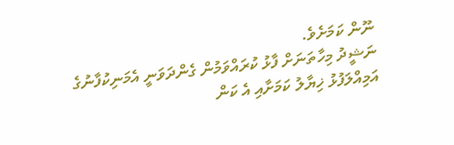ނޫން ކަމަށެވެ.
ނަޝީދު މިހާތަނަށް ފާޅު ކުރައްވަމުން ގެންދަވަނީ އެމަނިކުފާނުގެ އަމިއްލަފުޅު ޚިޔާލު ކަމަށާއި އެ ކަން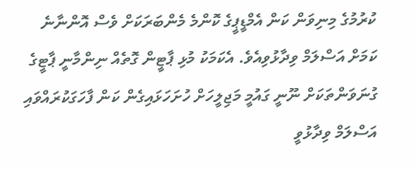ކުރުމުގެ މިނިވަން ކަން އެމްޑީޕީގެ ކޮންމެ މެންބަރަކަށް ވެސް އޮންނާނެ ކަމަށް އަސްލަމް ވިދާޅުވިއެވެ. އެކަމަކު މުޅި ޕާޓީން ގޮތެއް ނިންމާނީ ޕާޓީގެ ގުނަވަންތަކަށް ނޫނީ ގައުމީ މަޖިލީހަށް ހުށަހަޅައިގެން ކަން ފާހަގަކުރައްވައި އަސްލަމް ވިދާޅުވީ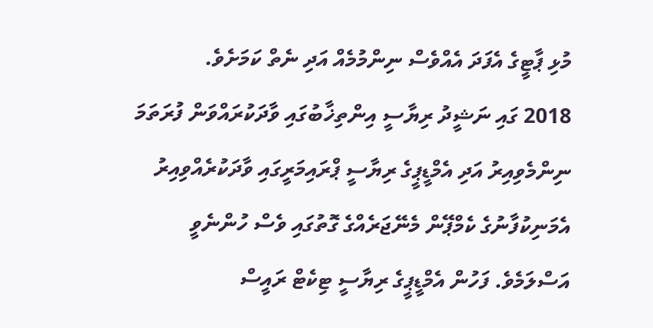މުޅި ޕާޓީގެ އެފަދަ އެއްވެސް ނިންމުމެއް އަދި ނެތް ކަމަށެވެ.
2018 ގައި ނަޝީދު ރިޔާސީ އިންތިޚާބުގައި ވާދަކުރައްވަން ފުރަތަމަ ނިންމެވިއިރު އަދި އެމްޑީޕީގެ ރިޔާސީ ޕްރައިމަރީގައި ވާދަކުރެއްވިއިރު އެމަނިކުފާނުގެ ކެމްޕޭން މެނޭޖަރެއްގެ ގޮތުގައި ވެސް ހުންނެވީ އަސްލަމެވެ. ފަހުން އެމްޑީޕީގެ ރިޔާސީ ޓިކެޓް ރައީސް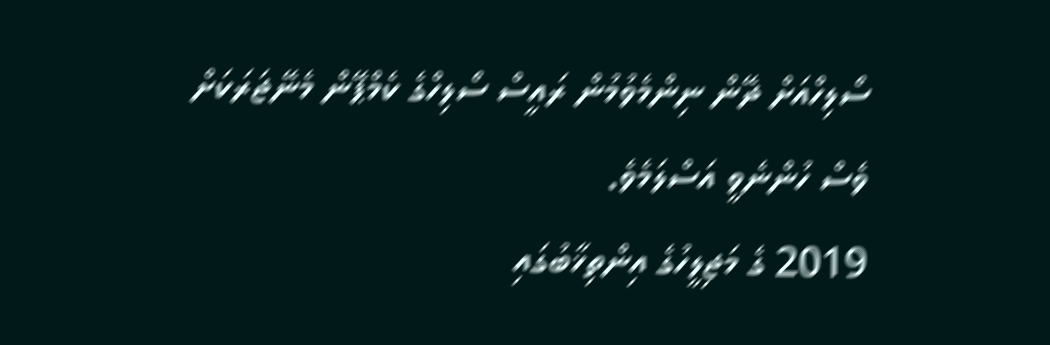ސޯލިހްއަށް ދޭން ނިންމެވުމުން ރައީސް ސޯލިހްގެ ކެމްޕޭން މެނޭޖަރަކަށް ވެސް ހުންނެވީ އަސްލަމެވެ.
2019 ގެ މަޖިލީހުގެ އިންތިޚާބުގައި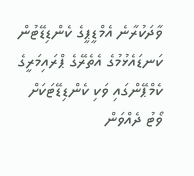ވާދަކުރާނެ އެމްޑީޕީގެ ކެންޑިޑޭޓުން ކަނޑައެޅުމުގެ އެތެރޭގެ ޕްރައިމަރީގެ ކެމްޕޭންގައި ވަކި ކެންޑިޑޭޓަކަށް ވޯޓު ދެއްވަން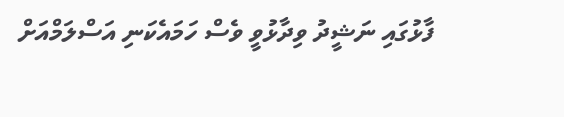ފާޅުގައި ނަޝީދު ވިދާޅުވީ ވެސް ހަމައެކަނި އަސްލަމްއަށް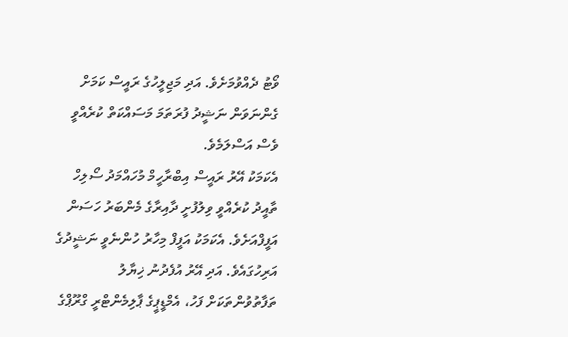ވޯޓު ދެއްވުމަށެވެ. އަދި މަޖިލީހުގެ ރައީސް ކަމަށް ގެންނަވަން ނަޝީދު ފުރަތަމަ މަސައްކަތް ކުރެއްވީ ވެސް އަސްލަމެވެ.
އެކަމަކު އޭރު ރައީސް އިބްރާހީމް މުހައްމަދު ސޯލިހް ތާއީދު ކުރެއްވީ ވިލުފުށީ ދާއިރާގެ މެންބަރު ހަސަން އަފީފްއަށެވެ. އެކަމަކު އަފީފް މިހާރު ހުންނެވީ ނަޝީދުގެ އަރިހުގައެވެ. އަދި އޭރު އުފެދުނު ޚިޔާލު ތަފާތުވުންތަކަށް ފަހު، އެމްޑީޕީގެ ޕާލިމެންޓްރީ ގްރޫޕްގެ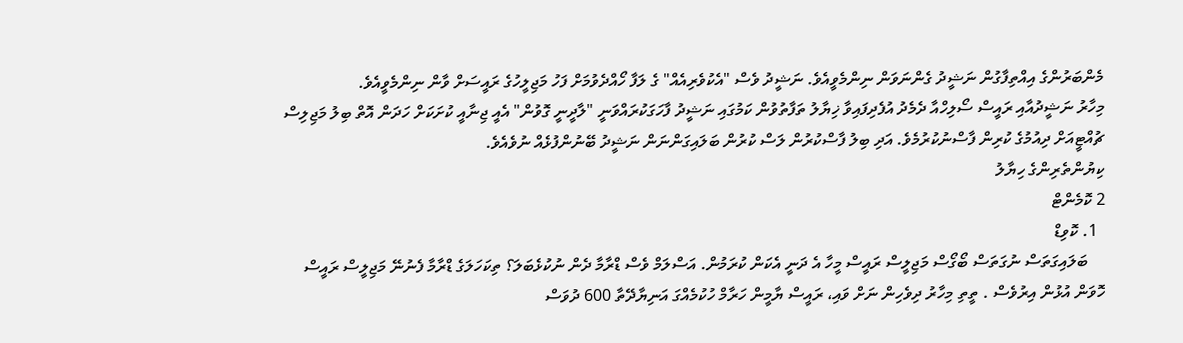މެންބަރުންގެ އިއްތިފާގުން ނަޝީދު ގެންނަވަން ނިންމެވީއެވެ. ނަޝީދު ވެސް "އެކުވެރިއެއް" ގެ ލަފާ ހޯއްދެވުމަށް ފަހު މަޖިލީހުގެ ރައީސަށް ވާން ނިންމެވީއެވެ.
މިހާރު ނަޝީދުއާއި ރައީސް ސޯލިހްއާ ދެމެދު އުފެދިފައިވާ ޚިޔާލު ތަފާތުވުން ކަމުގައި ނަޝީދު ފާހަގަކުރައްވަނީ "ލާދީނީ ގޮވުން" އެއީ ޖިނާއީ ކުށަކަށް ހަދަން އޮތް ބިލު މަޖިލިސް ޗުއްޓީއަށް ދިއުމުގެ ކުރިން ފާސްނުކުރުމެވެ. އަދި ބިލު ފާސްކުރުން ލަސް ކުރުން ބަލައިގަންނަން ނަޝީދު ބޭނުންފުޅެއް ނުވެއެވެ.
ކިޔުންތެރިންގެ ހިޔާލު
2 ކޮމެންޓް
  1. ކޮވިޑް
    ބަލައިގަތަސް ނުގަތަސް ބޯގޯސް މަޖިލީސް ރައީސް މީހާ އެ ދަނީ އެކަން ކުރަމުން. އަސްލަމް ވެސް ޑްރާމާ ދެން ނުކުޅެބަލަ؟ ތިކަހަލަގެ ޑްރާމާ ފެނުނޭ މަޖިލީސް ރައީސް ހޮވަން އުޅުން އިރުވެސް . ތީތި މިހާރު ދިވެހިން ނަށް ވައި، ރައީސް ޔާމީން ހަރާމް ހުކުމެއްގަ އަނިޔާދޭތާ 600 ދުވަސް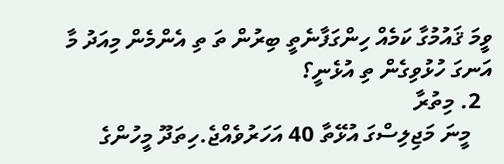ވީމަ ޤައުމުގާ ކަމެއް ހިންގަފާނެތީ ބިރުން ތަ ތި އެންމެން މިއަދު މާ އަނގަ ހުޅުވިގެން ތި އުޅެނީ؟
  2. މިތުރާ
    މީނަ މަޖިލިސްގަ އުޅޭތާ 40 އަހަރުވެއްޖެ.ހިތަދޫ މީހުންގެ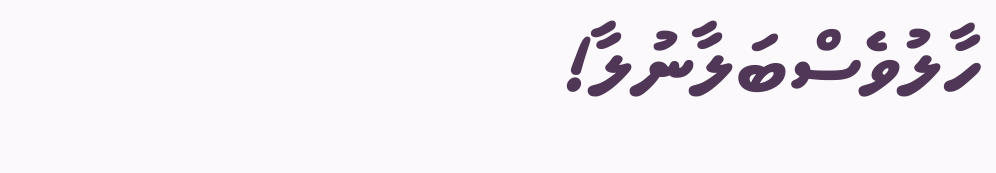ހާލުވެސްބަލާނުލާ!